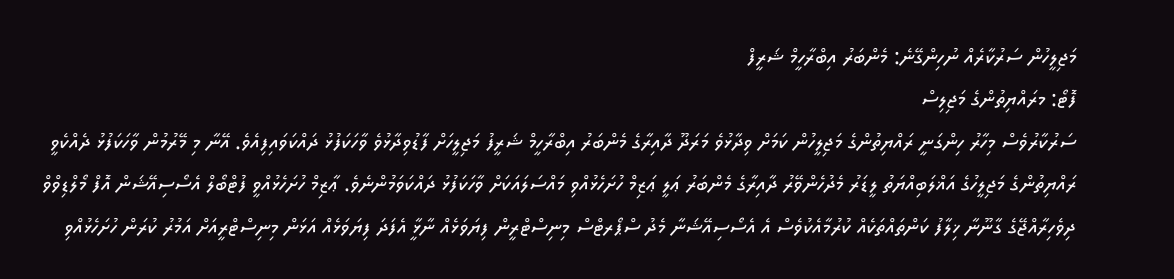މަޖިލީހުން ސަރުކާރެއް ނުހިންގޭނެ: މެންބަރު އިބްރާހީމް ޝަރީފް
ފޮޓޯ: މރައްޔިތުންގެ މަޖިލިސް
ސަރުކާރުވެސް މިހާރު ހިންގަނީ ރައްޔިތުންގެ މަޖިލީހުން ކަމަށް ވިދާޅުވެ މަރަދޫ ދާއިރާގެ މެންބަރު އިބްރާހީމް ޝަރީފު މަޖިލީހަށް ފާޑުވިދާޅުވެ ވާހަކަފުޅު ދައްކަވައިފިއެވެ. އޭނާ މި މޭރުމުން ވާހަކަފުޅު ދެއްކެވީ ރައްޔިތުންގެ މަޖިލީހުގެ އަޣްލަބިއްޔަތު ލީޑަރު މެދުހެންވޭރު ދާއިރާގެ މެންބަރު ޢަލީ ޢަޒިމް ހުށަހެޅުއްވި މައްސަލައަކަށް ވާހަކަފުޅު ދައްކަވަމުންނެވެ. ޢާޒިމް ހުށަހެޅުއްވީ ފުޓްބޯލް އެސޯސިއޭޝަން އޮފް މޯލްޑިވްވް ދިވެހިރާއްޖޭގެ ގާނޫނާ ޚިލާފު ކަންތައްތަކެއް ކުރުމާއެކުވެސް އެ އެސޯސިއޭޝަނާ މެދު ސްޕޯރޓްސް މިނިސްޓްރީން ފިޔަވަޅެއް ނާޅާީ އެފަދަ ފިޔަވަޅެއް އަޅަން މިނިސްޓްރީއަށް އަމުރު ކުރަން ހުށަހެޅުއްވި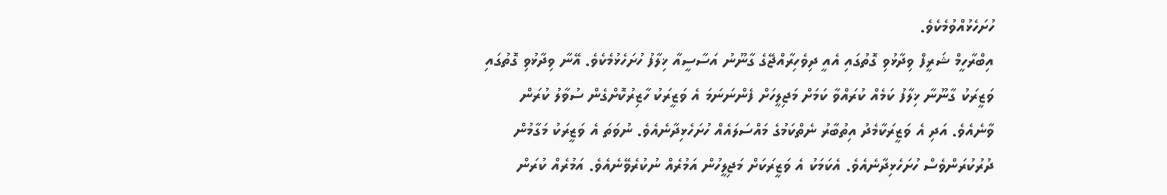ހުށަހެޅުއްވުމެކެވެ.
އިބްރާހީމް ޝަރީފް ވިދާޅުވި ގޮތުގައި އެއީ ދިވެހިރާއްޖޭގެ ގާނޫނު އަސާސީއާ ޚިލާފު ހުށަހެޅުމެކެވެ. އޭނާ ވިދާޅުވި ގޮތުގައި ވަޒީރަކު ގާނޫނާ ޚިލާފު ކަމެއް ކުރައްވާ ކަމަށް މަޖިލީހަށް ފެންނަނަމަ އެ ވަޒީރަކު ހާޒިރުކޮށްގެން ސުވާލު ކުރަން ވާނެއެވެ. އަދި އެ ވަޒީރަކާމެދު އިތުބާރު ނެތްކަމުގެ މައްސަލައެއް ހުށަހެޅިދާނެއެވެ. ނުވަތަ އެ ވަޒީރަކު މަގާމުން ދުރުކުރަންވެސް ހުށަހެޅިދާނެއެވެ. އެކަމަކު އެ ވަޒީރަކަށް މަޖިލީހުން އަމުރެއް ނުކުރެވޭނެއެވެ. އަމުރެއް ކުރަން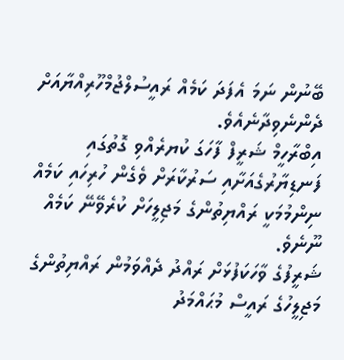ބޭނުން ނަމަ އެފަދަ ކަމެއް ރައީސުލްޖުމްހޫރިއްޔާއަށް ދެންނެވިދާނެއެވެ.
އިބްރާހީމް ޝަރީފް ފާހަގަ ކުޔރެއްވި ގޮތުގައި ފަނޑިޔާރުގެއަށާއި ސަރުކާރަށް ވެގެން ހުރިހައި ކަމެއް ނިންމުމަކީ ރައްޔިތުންގެ މަޖިލީހަށް ކުރެވޭނޭ ކަމެއް ނޫނެވެ.
ޝަރީފުގެ ވާހަކަފުޅަށް ރައްދު ދެއްވަމުން ރައްޔިތުންގެ މަޖިލީހުގެ ރައީސް މުޙައްމަދު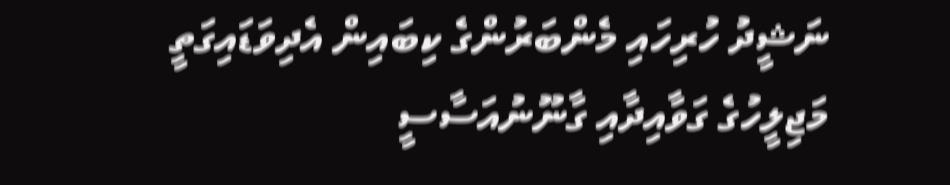ނަޝީދު ހުރިހައި މެންބަރުންގެ ކިބައިން އެދިވަޑައިގަތީ މަޖިލީހުގެ ގަވާއިދާއި ގާނޫނުއަސާސީ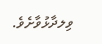ވިލދާޅުވާށެވެ.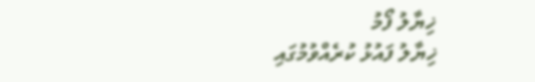ޚިޔާލު ފޯމު
ޚިޔާލު ފައުޅު ކުރެއްވުމުގައި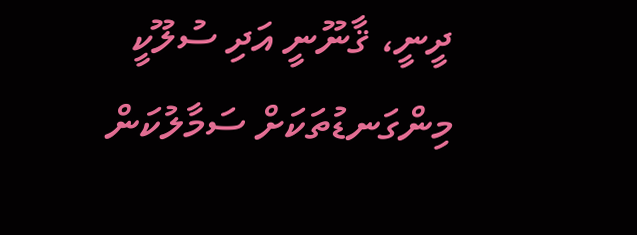ދީނީ، ޤާނޫނީ އަދި ސުލޫކީ މިންގަނޑުތަކަށް ސަމާލުކަން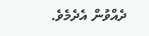ދެއްވުން އެދެމެވެ.